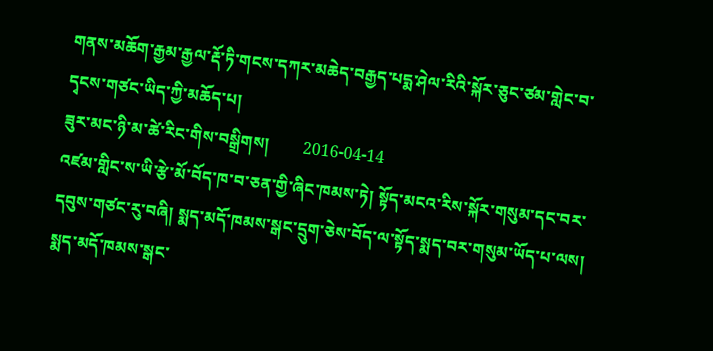གནས་མཆོག་རྒྱམ་རྒྱལ་རྡོ་ཏི་གངས་དཀར་མཆེད་བརྒྱད་པདྨ་ཤེལ་རིའི་སྐོར་ཅུང་ཙམ་གླེང་བ་དྭངས་གཙང་ཡིད་ཀྱི་མཆོད་པ།
ཟུར་མང་ཉི་མ་ཚེ་རིང་གིས་བསྒྲིགས།        2016-04-14
འཛམ་གླིང་ས་ཡི་རྩེ་མོ་བོད་ཁ་བ་ཅན་གྱི་ཞིང་ཁམས་ཏེ། སྟོད་མངའ་རིས་སྐོར་གསུམ་དང་བར་དབུས་གཙང་རུ་བཞི། སྨད་མདོ་ཁམས་སྒང་དྲུག་ཅེས་བོད་ལ་སྟོད་སྨད་བར་གསུམ་ཡོད་པ་ལས། སྨད་མདོ་ཁམས་སྒང་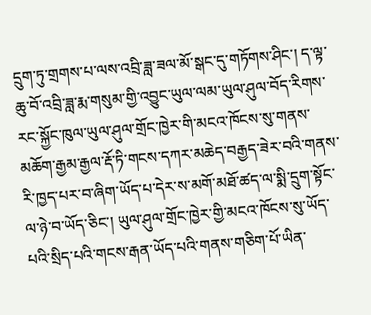དྲུག་ཏུ་གྲགས་པ་ལས་འབྲི་ཟླ་ཟལ་མོ་སྒང་དུ་གཏོགས་ཤིང་། ད་ལྟ་ཆུ་བོ་འབྲི་ཟླ་རྨ་གསུམ་གྱི་འབྱུང་ཡུལ་ལམ་ཡུལ་ཤུལ་བོད་རིགས་རང་སྐྱོང་ཁུལ་ཡུལ་ཤུལ་གྲོང་ཁྱེར་གི་མངའ་ཁོངས་སུ་གནས་མཆོག་རྒྱམ་རྒྱལ་རྡོ་ཏི་གངས་དཀར་མཆེད་བརྒྱད་ཟེར་བའི་གནས་རི་ཁྱད་པར་བ་ཞིག་ཡོད་པ་དེར་ས་མགོ་མཐོ་ཚད་ལ་སྨི་དྲུག་སྟོང་ལ་ཉེ་བ་ཡོད་ཅིང་། ཡུལ་ཤུལ་གྲོང་ཁྱེར་གྱི་མངའ་ཁོངས་སུ་ཡོད་པའི་སྲིད་པའི་གངས་རྒན་ཡོད་པའི་གནས་གཅིག་པོ་ཡིན་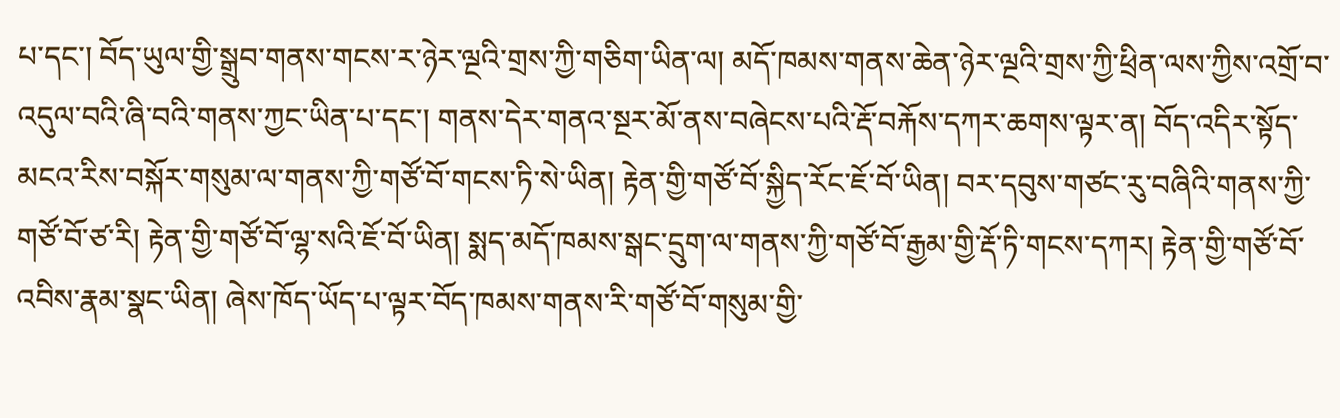པ་དང་། བོད་ཡུལ་གྱི་སྒྲུབ་གནས་གངས་ར་ཉེར་ལྔའི་གྲས་ཀྱི་གཅིག་ཡིན་ལ། མདོ་ཁམས་གནས་ཆེན་ཉེར་ལྔའི་གྲས་ཀྱི་ཕྲིན་ལས་ཀྱིས་འགྲོ་བ་འདུལ་བའི་ཞི་བའི་གནས་ཀྱང་ཡིན་པ་དང་། གནས་དེར་གནའ་སྔར་མོ་ནས་བཞེངས་པའི་རྡོ་བརྐོས་དཀར་ཆགས་ལྟར་ན། བོད་འདིར་སྟོད་མངའ་རིས་བསྐོར་གསུམ་ལ་གནས་ཀྱི་གཙོ་བོ་གངས་ཏི་སེ་ཡིན། རྟེན་གྱི་གཙོ་བོ་སྐྱིད་རོང་ཇོ་བོ་ཡིན། བར་དབུས་གཙང་རུ་བཞིའི་གནས་ཀྱི་གཙོ་བོ་ཙ་རི། རྟེན་གྱི་གཙོ་བོ་ལྷ་སའི་ཇོ་བོ་ཡིན། སྨད་མདོ་ཁམས་སྒང་དྲུག་ལ་གནས་ཀྱི་གཙོ་བོ་རྒྱམ་གྱི་རྡོ་ཏི་གངས་དཀར། རྟེན་གྱི་གཙོ་བོ་འབིས་རྣམ་སྣང་ཡིན། ཞེས་ཁོད་ཡོད་པ་ལྟར་བོད་ཁམས་གནས་རི་གཙོ་བོ་གསུམ་གྱི་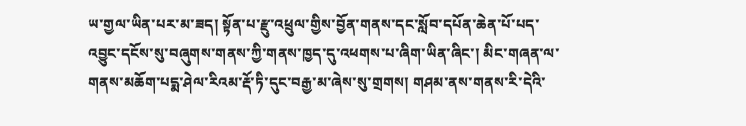ཡ་གྱལ་ཡིན་པར་མ་ཟད། སྟོན་པ་རྫུ་འཕྲུལ་གྱིས་བྱོན་གནས་དང་སློབ་དཔོན་ཆེན་པོ་པད་འབྱུང་དངོས་སུ་བཞུགས་གནས་ཀྱི་གནས་ཁྱད་དུ་འཕགས་པ་ཞིག་ཡིན་ཞིང་། མིང་གཞན་ལ་གནས་མཆོག་པདྨ་ཤེལ་རིའམ་རྡོ་ཏི་དུང་བརྒྱ་མ་ཞེས་སུ་གྲགས། གཤམ་ནས་གནས་རི་དེའི་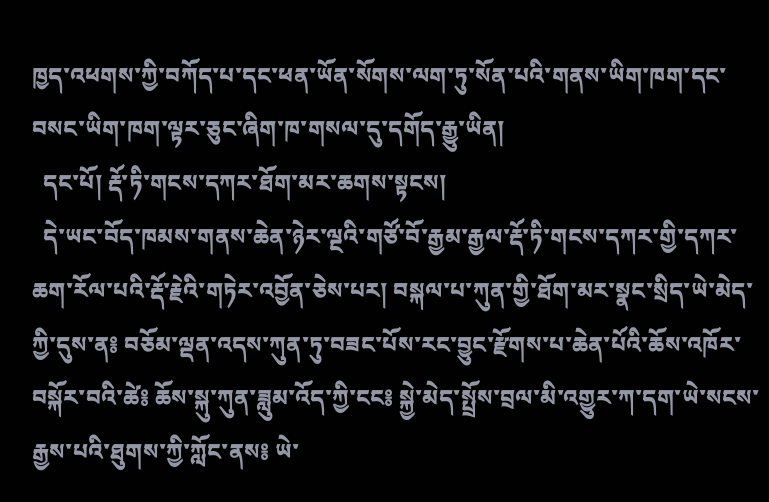ཁྱད་འཕགས་ཀྱི་བཀོད་པ་དང་ཕན་ཡོན་སོགས་ལག་ཏུ་སོན་པའི་གནས་ཡིག་ཁག་དང་བསང་ཡིག་ཁག་ལྟར་ཅུང་ཞིག་ཁ་གསལ་དུ་དགོད་རྒྱུ་ཡིན།
  དང་པོ། རྡོ་ཏི་གངས་དཀར་ཐོག་མར་ཆགས་སྟངས།
  དེ་ཡང་བོད་ཁམས་གནས་ཆེན་ཉེར་ལྔའི་གཙོ་བོ་རྒྱམ་རྒྱལ་རྡོ་ཏི་གངས་དཀར་གྱི་དཀར་ཆག་རོལ་པའི་རྡོ་རྗེའི་གཏེར་འབྱོན་ཅེས་པར། བསྐལ་པ་ཀུན་གྱི་ཐོག་མར་སྣང་སྲིད་ཡེ་མེད་ཀྱི་དུས་ན༔ བཅོམ་ལྡན་འདས་ཀུན་ཏུ་བཟང་པོས་རང་བྱུང་རྫོགས་པ་ཆེན་པོའི་ཆོས་འཁོར་བསྐོར་བའི་ཚེ༔ ཆོས་སྐུ་ཀུན་ཟླུམ་འོད་ཀྱི་ངང༔ སྐྱེ་མེད་སྤྲོས་བྲལ་མི་འགྱུར་ཀ་དག་ཡེ་སངས་རྒྱས་པའི་ཐུགས་ཀྱི་ཀློང་ནས༔ ཡེ་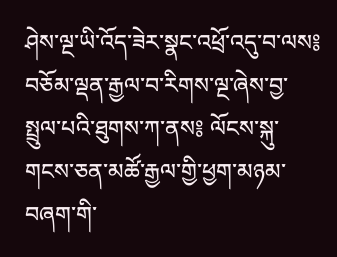ཤེས་ལྔ་ཡི་འོད་ཟེར་སྣང་འཕྲོ་འདུ་བ་ལས༔ བཅོམ་ལྡན་རྒྱལ་བ་རིགས་ལྔ་ཞེས་བྱ་སྤྲུལ་པའི་ཐུགས་ཀ་ནས༔ ལོངས་སྐུ་གངས་ཅན་མཚོ་རྒྱལ་གྱི་ཕྱག་མཉམ་བཞག་གི་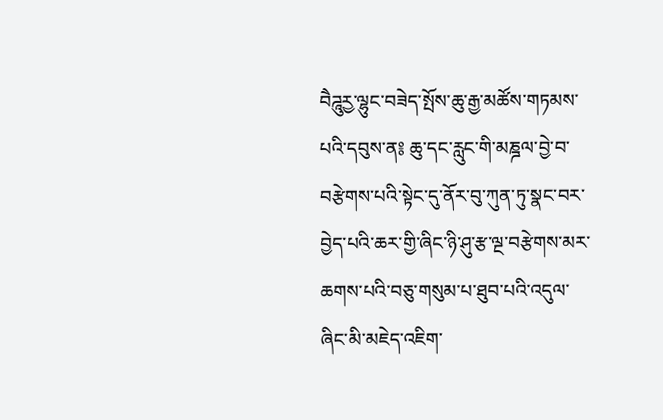བཻཌཱུརྱ་ལྷུང་བཟེད་སྤོས་ཆུ་རྒྱ་མཚོས་གཏམས་པའི་དབུས་ན༔ ཆུ་དང་རླུང་གི་མཎྜལ་བྱེ་བ་བརྩེགས་པའི་སྟེང་དུ་ནོར་བུ་ཀུན་ཏུ་སྣང་བར་བྱེད་པའི་ཆར་གྱི་ཞིང་ཉི་ཤུ་རྩ་ལྔ་བརྩེགས་མར་ཆགས་པའི་བཅུ་གསུམ་པ་ཐུབ་པའི་འདུལ་ཞིང་མི་མཇེད་འཇིག་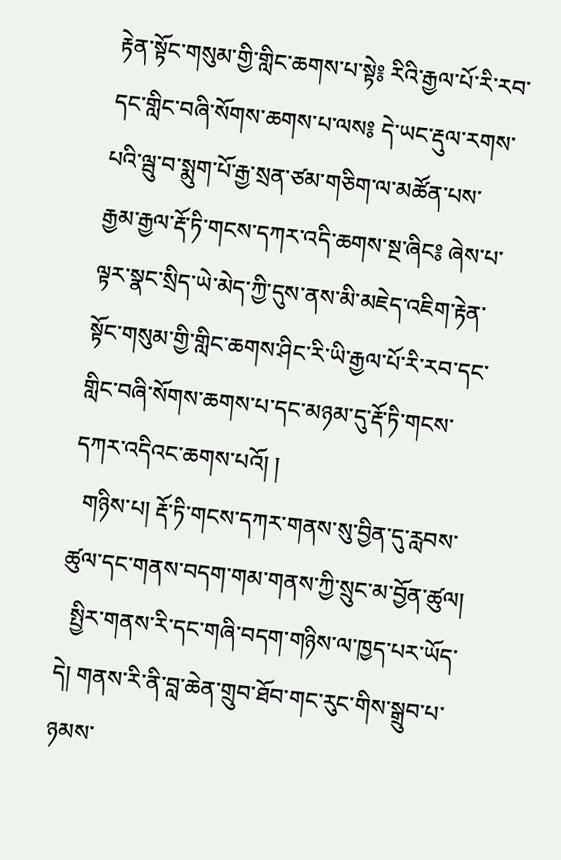རྟེན་སྟོང་གསུམ་གྱི་གླིང་ཆགས་པ་སྟེ༔ རིའི་རྒྱལ་པོ་རི་རབ་དང་གླིང་བཞི་སོགས་ཆགས་པ་ལས༔ དེ་ཡང་རྡུལ་རགས་པའི་ལྦུ་བ་སྨུག་པོ་རྒྱ་སྲན་ཙམ་གཅིག་ལ་མཚོན་པས་རྒྱམ་རྒྱལ་རྡོ་ཏི་གངས་དཀར་འདི་ཆགས་སྔ་ཞིང༔ ཞེས་པ་ལྟར་སྣང་སྲིད་ཡེ་མེད་ཀྱི་དུས་ནས་མི་མཇེད་འཇིག་རྟེན་སྟོང་གསུམ་གྱི་གླིང་ཆགས་ཤིང་རི་ཡི་རྒྱལ་པོ་རི་རབ་དང་གླིང་བཞི་སོགས་ཆགས་པ་དང་མཉམ་དུ་རྡོ་ཏི་གངས་དཀར་འདིའང་ཆགས་པའོ། །
  གཉིས་པ། རྡོ་ཏི་གངས་དཀར་གནས་སུ་བྱིན་དུ་རླབས་ཚུལ་དང་གནས་བདག་གམ་གནས་ཀྱི་སྲུང་མ་བྱོན་ཚུལ།
  སྤྱིར་གནས་རི་དང་གཞི་བདག་གཉིས་ལ་ཁྱད་པར་ཡོད་དེ། གནས་རི་ནི་བླ་ཆེན་གྲུབ་ཐོབ་གང་རུང་གིས་སྒྲུབ་པ་ཉམས་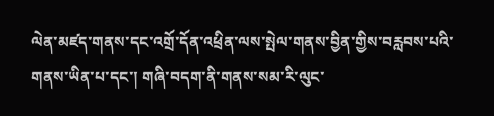ལེན་མཛད་གནས་དང་འགྲོ་དོན་འཕྲིན་ལས་སྤེལ་གནས་བྱིན་གྱིས་བརླབས་པའི་གནས་ཡིན་པ་དང་། གཞི་བདག་ནི་གནས་སམ་རི་ལུང་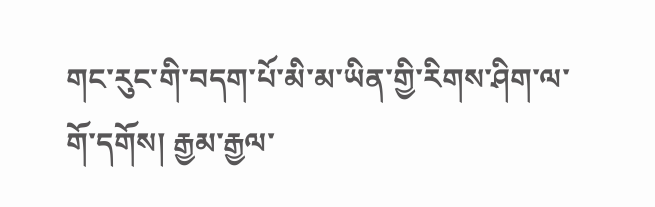གང་རུང་གི་བདག་པོ་མི་མ་ཡིན་གྱི་རིགས་ཤིག་ལ་གོ་དགོས། རྒྱམ་རྒྱལ་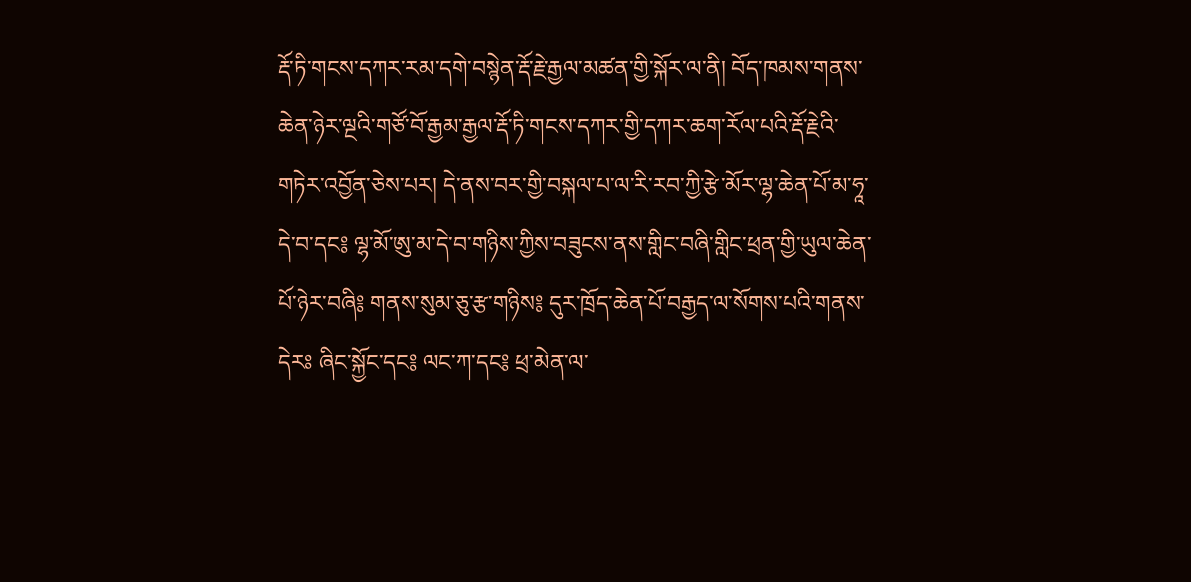རྡོ་ཏི་གངས་དཀར་རམ་དགེ་བསྙེན་རྡོ་རྗེ་རྒྱལ་མཚན་གྱི་སྐོར་ལ་ནི། བོད་ཁམས་གནས་ཆེན་ཉེར་ལྔའི་གཙོ་བོ་རྒྱམ་རྒྱལ་རྡོ་ཏི་གངས་དཀར་གྱི་དཀར་ཆག་རོལ་པའི་རྡོ་རྗེའི་གཏེར་འབྱོན་ཅེས་པར། དེ་ནས་བར་གྱི་བསྐལ་པ་ལ་རི་རབ་ཀྱི་རྩེ་མོར་ལྷ་ཆེན་པོ་མ་ཧཱ་དེ་བ་དང༔ ལྷ་མོ་ཨུ་མ་དེ་བ་གཉིས་ཀྱིས་བཟུངས་ནས་གླིང་བཞི་གླིང་ཕྲན་གྱི་ཡུལ་ཆེན་པོ་ཉེར་བཞི༔ གནས་སུམ་ཅུ་རྩ་གཉིས༔ དུར་ཁྲོད་ཆེན་པོ་བརྒྱད་ལ་སོགས་པའི་གནས་དེརཿ ཞིང་སྐྱོང་དང༔ ལང་ཀ་དང༔ ཕྲ་མེན་ལ་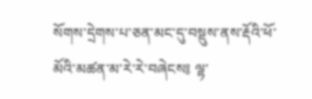སོགས་དྲེགས་པ་ཅན་མང་དུ་བསྡུས་ནས་རྡོའི་ཕོ་མོའི་མཚན་མ་རེ་རེ་བཞེངས༔ ལྷ་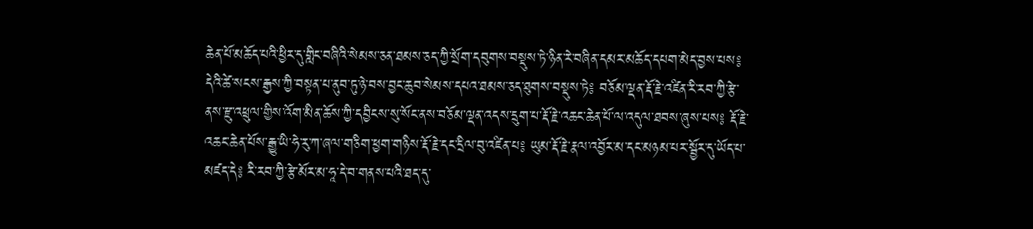ཆེན་པོ་མཆོད་པའི་ཕྱིར་དུ་གླིང་བཞིའི་སེམས་ཅན་ཐམས་ཅད་ཀྱི་སྲོག་དབུགས་བསྡུས་ཏེ་ཉིན་རེ་བཞིན་དམར་མཆོད་དཔག་མེད་བྱས་པས༔ དེའི་ཚེ་སངས་རྒྱས་ཀྱི་བསྟན་པ་ནུབ་ཏུ་ཉེ་བས་བྱང་ཆུབ་སེམས་དཔའ་ཐམས་ཅད་ཐུགས་བསྡུས་ཏེ༔ བཅོམ་ལྡན་རྡོ་རྗེ་འཛིན་རི་རབ་ཀྱི་རྩེ་ནས་རྫུ་འཕྲུལ་གྱིས་འོག་མིན་ཆོས་ཀྱི་དབྱིངས་སུ་སོང་ནས་བཅོམ་ལྡན་འདས་དྲུག་པ་རྡོ་རྗེ་འཆང་ཆེན་པོ་ལ་འདུལ་ཐབས་ཞུས་པས༔ རྡོ་རྗེ་འཆང་ཆེན་པོས་རྒྱུ་ཡི་ཧེ་རུ་ཀ་ཞལ་གཅིག་ཕྱག་གཉིས་རྡོ་རྗེ་དང་དྲིལ་བུ་འཛིན་པ༔ ཡུམ་རྡོ་རྗེ་རྣལ་འབྱོར་མ་དང་མཉམ་པར་སྦྱོར་དུ་ཡོད་པ་མཛད་དེ༔ རི་རབ་ཀྱི་རྩེ་མོར་མ་ཧཱ་དེ་བ་གནས་པའི་ཐད་དུ་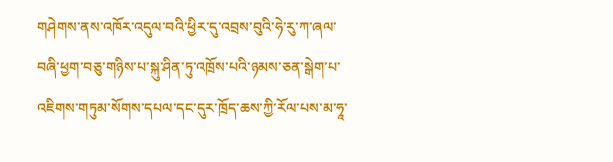གཤེགས་ནས་འཁོར་འདུལ་བའི་ཕྱིར་དུ་འབྲས་བུའི་ཧེ་རུ་ཀ་ཞལ་བཞི་ཕྱག་བཅུ་གཉིས་པ་སྐུ་ཤིན་ཏུ་འཁྲོས་པའི་ཉམས་ཅན་སྒེག་པ་འཇིགས་གཏུམ་སོགས་དཔལ་དང་དུར་ཁྲོད་ཆས་ཀྱི་རོལ་པས་མ་ཧཱ་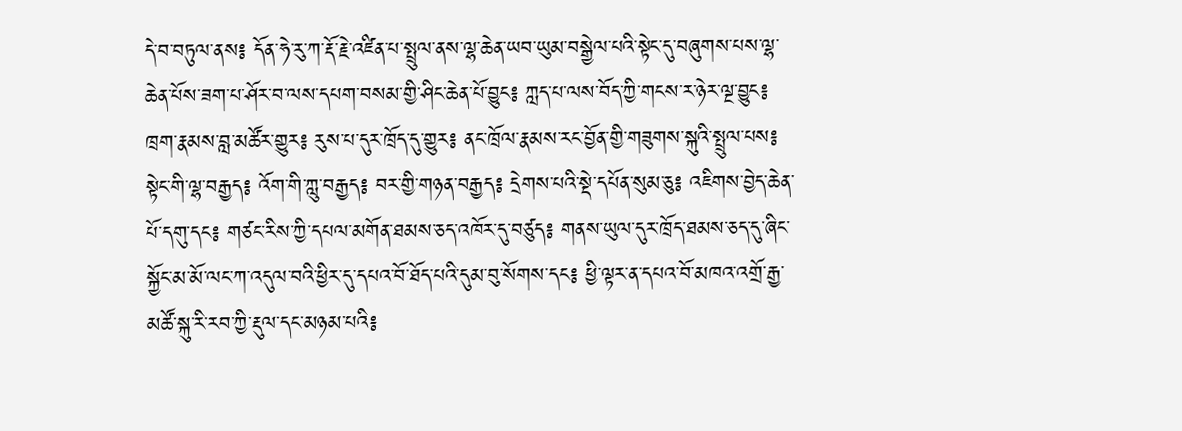དེ་བ་བཏུལ་ནས༔ དོན་ཧེ་རུ་ཀ་རྡོ་རྗེ་འཛིན་པ་སྤྲུལ་ནས་ལྷ་ཆེན་ཡབ་ཡུམ་བསྒྱེལ་པའི་སྟེང་དུ་བཞུགས་པས་ལྷ་ཆེན་པོས་ཟག་པ་ཤོར་བ་ལས་དཔག་བསམ་གྱི་ཤིང་ཆེན་པོ་བྱུང༔ ཀླད་པ་ལས་བོད་ཀྱི་གངས་ར་ཉེར་ལྔ་བྱུང༔ ཁྲག་རྣམས་བླ་མཚོར་གྱུར༔ རུས་པ་དུར་ཁྲོད་དུ་གྱུར༔ ནང་ཁྲོལ་རྣམས་རང་བྱོན་གྱི་གཟུགས་སྐུའི་སྤྲུལ་པས༔ སྟེང་གི་ལྷ་བརྒྱད༔ འོག་གི་ཀླུ་བརྒྱད༔ བར་གྱི་གཉན་བརྒྱད༔ དྲེགས་པའི་སྡེ་དཔོན་སུམ་ཅུ༔ འཇིགས་བྱེད་ཆེན་པོ་དགུ་དང༔ གཙང་རིས་ཀྱི་དཔལ་མགོན་ཐམས་ཅད་འཁོར་དུ་བཙུད༔ གནས་ཡུལ་དུར་ཁྲོད་ཐམས་ཅད་དུ་ཞིང་སྐྱོང་མ་མོ་ལང་ཀ་འདུལ་བའི་ཕྱིར་དུ་དཔའ་བོ་ཐོད་པའི་དུམ་བུ་སོགས་དང༔ ཕྱི་ལྟར་ན་དཔའ་བོ་མཁའ་འགྲོ་རྒྱ་མཚོ་སྐུ་རི་རབ་ཀྱི་རྡུལ་དང་མཉམ་པའི༔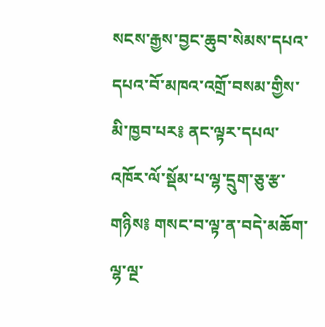སངས་རྒྱས་བྱང་ཆུབ་སེམས་དཔའ་དཔའ་བོ་མཁའ་འགྲོ་བསམ་གྱིས་མི་ཁྱབ་པར༔ ནང་ལྟར་དཔལ་འཁོར་ལོ་སྡོམ་པ་ལྷ་དྲུག་ཅུ་རྩ་གཉིས༔ གསང་བ་ལྟ་ན་བདེ་མཆོག་ལྷ་ལྔ་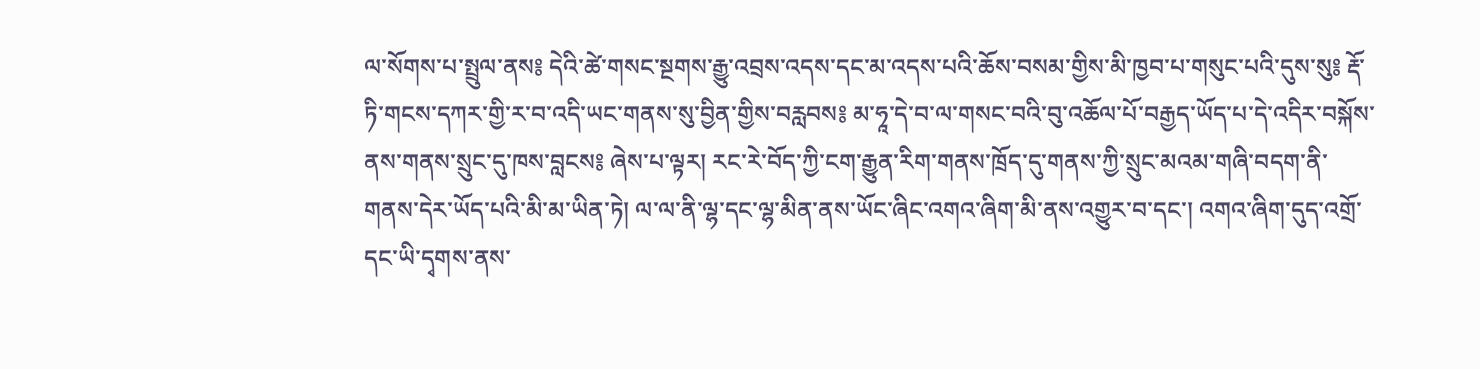ལ་སོགས་པ་སྤྲུལ་ནས༔ དེའི་ཚེ་གསང་སྔགས་རྒྱུ་འབྲས་འདས་དང་མ་འདས་པའི་ཆོས་བསམ་གྱིས་མི་ཁྱབ་པ་གསུང་པའི་དུས་སུ༔ རྡོ་ཏི་གངས་དཀར་གྱི་ར་བ་འདི་ཡང་གནས་སུ་བྱིན་གྱིས་བརླབས༔ མ་ཧཱ་དེ་བ་ལ་གསང་བའི་བུ་འཆོལ་པོ་བརྒྱད་ཡོད་པ་དེ་འདིར་བསྐོས་ནས་གནས་སྲུང་དུ་ཁས་བླངས༔ ཞེས་པ་ལྟར། རང་རེ་བོད་ཀྱི་ངག་རྒྱུན་རིག་གནས་ཁྲོད་དུ་གནས་ཀྱི་སྲུང་མའམ་གཞི་བདག་ནི་གནས་དེར་ཡོད་པའི་མི་མ་ཡིན་ཏེ། ལ་ལ་ནི་ལྷ་དང་ལྷ་མིན་ནས་ཡོང་ཞིང་འགའ་ཞིག་མི་ནས་འགྱུར་བ་དང་། འགའ་ཞིག་དུད་འགྲོ་དང་ཡི་དྭགས་ནས་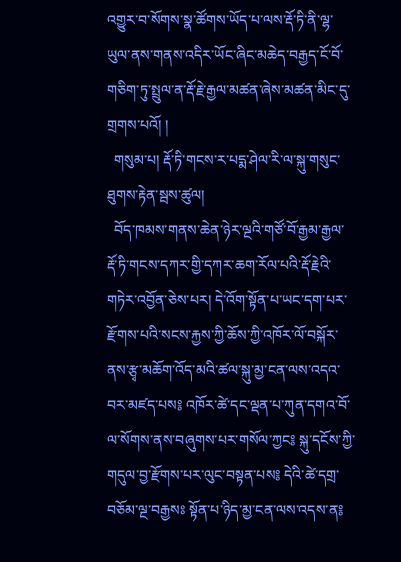འགྱུར་བ་སོགས་སྣ་ཚོགས་ཡོད་པ་ལས་རྡོ་ཏི་ནི་ལྷ་ཡུལ་ནས་གནས་འདིར་ཡོང་ཞིང་མཆེད་བརྒྱད་ངོ་བོ་གཅིག་ཏུ་སྤྲུལ་ན་རྡོ་རྗེ་རྒྱལ་མཚན་ཞེས་མཚན་མིང་དུ་གྲགས་པའོ། །
  གསུམ་པ། རྡོ་ཏི་གངས་ར་པདྨ་ཤེལ་རི་ལ་སྐུ་གསུང་ཐུགས་རྟེན་སྦས་ཚུལ།
  བོད་ཁམས་གནས་ཆེན་ཉེར་ལྔའི་གཙོ་བོ་རྒྱམ་རྒྱལ་རྡོ་ཏི་གངས་དཀར་གྱི་དཀར་ཆག་རོལ་པའི་རྡོ་རྗེའི་གཏེར་འབྱོན་ཅེས་པར། དེ་འོག་སྟོན་པ་ཡང་དག་པར་རྫོགས་པའི་སངས་རྐྱས་ཀྱི་ཆོས་ཀྱི་འཁོར་ལོ་བསྐོར་ནས་རྩྭ་མཆོག་འོད་མའི་ཚལ་སྐུ་མྱ་ངན་ལས་འདའ་བར་མཛད་པས༔ འཁོར་ཚེ་དང་ལྡན་པ་ཀུན་དགའ་བོ་ལ་སོགས་ནས་བཞུགས་པར་གསོལ་ཀྱང༔ སྐུ་དངོས་ཀྱི་གདུལ་བྱ་རྫོགས་པར་ལུང་བསྟན་པས༔ དེའི་ཚེ་དགྲ་བཅོམ་ལྔ་བརྒྱསཿ སྟོན་པ་ཉིད་མྱ་ངན་ལས་འདས་ན༔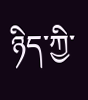ཉིད་ཀྱི་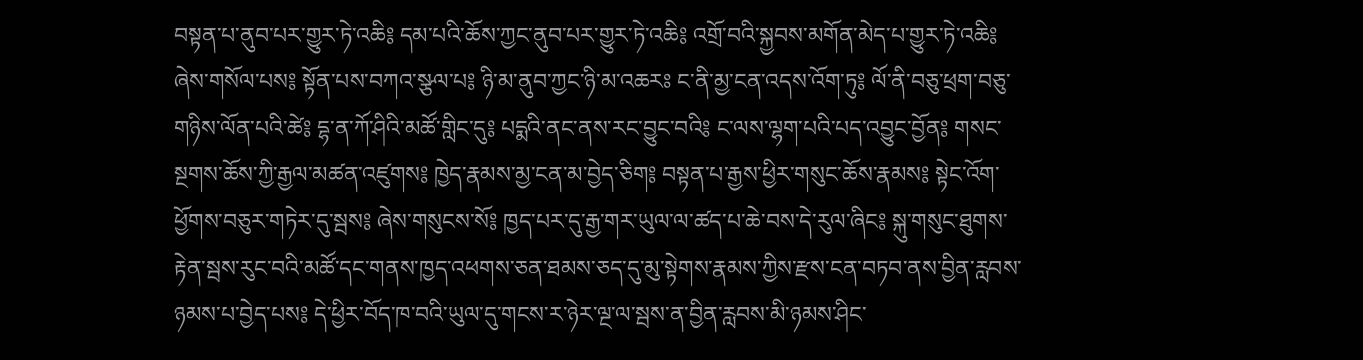བསྟན་པ་ནུབ་པར་གྱུར་ཏེ་འཆི༔ དམ་པའི་ཆོས་ཀྱང་ནུབ་པར་གྱུར་ཏེ་འཆི༔ འགྲོ་བའི་སྐྱབས་མགོན་མེད་པ་གྱུར་ཏེ་འཆི༔ ཞེས་གསོལ་པས༔ སྟོན་པས་བཀའ་སྩལ་པ༔ ཉི་མ་ནུབ་ཀྱང་ཉི་མ་འཆརཿ ང་ནི་མྱ་ངན་འདས་འོག་ཏུ༔ ལོ་ནི་བཅུ་ཕྲག་བཅུ་གཉིས་ལོན་པའི་ཚེ༔ དྷ་ན་ཀོ་ཤིའི་མཚོ་གླིང་དུ༔ པདྨའི་ནང་ནས་རང་བྱུང་བའི༔ ང་ལས་ལྷག་པའི་པད་འབྱུང་བྱོན༔ གསང་སྔགས་ཆོས་ཀྱི་རྒྱལ་མཚན་འཛུགས༔ ཁྱེད་རྣམས་མྱ་ངན་མ་བྱེད་ཅིག༔ བསྟན་པ་རྒྱས་ཕྱིར་གསུང་ཆོས་རྣམས༔ སྟེང་འོག་ཕྱོགས་བཅུར་གཏེར་དུ་སྦས༔ ཞེས་གསུངས་སོ༔ ཁྱད་པར་དུ་རྒྱ་གར་ཡུལ་ལ་ཚད་པ་ཆེ་བས་དེ་རུལ་ཞིང༔ སྐུ་གསུང་ཐུགས་རྟེན་སྦས་རུང་བའི་མཚོ་དང་གནས་ཁྱད་འཕགས་ཅན་ཐམས་ཅད་དུ་མུ་སྟེགས་རྣམས་ཀྱིས་རྫས་ངན་བཏབ་ནས་བྱིན་རླབས་ཉམས་པ་བྱེད་པས༔ དེ་ཕྱིར་བོད་ཁ་བའི་ཡུལ་དུ་གངས་ར་ཉེར་ལྔ་ལ་སྦས་ན་བྱིན་རླབས་མི་ཉམས་ཤིང་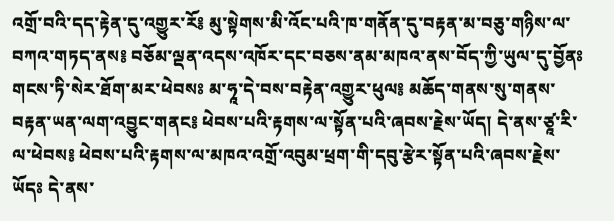འགྲོ་བའི་དད་རྟེན་དུ་འགྱུར་རོ༔ མུ་སྟེགས་མི་འོང་པའི་ཁ་གནོན་དུ་བརྟན་མ་བཅུ་གཉིས་ལ་བཀའ་གཏད་ནས༔ བཅོམ་ལྡན་འདས་འཁོར་དང་བཅས་ནམ་མཁའ་ནས་བོད་ཀྱི་ཡུལ་དུ་བྱོནཿ གངས་ཏི་སེར་ཐོག་མར་ཕེབསཿ མ་ཧཱ་དེ་བས་བརྟེན་འགྱུར་ཕུལ༔ མཆོད་གནས་སུ་གནས་བརྟན་ཡན་ལག་འབྱུང་གནང༔ ཕེབས་པའི་རྟགས་ལ་སྟོན་པའི་ཞབས་རྗེས་ཡོད། དེ་ནས་ཙཱ་རི་ལ་ཕེབས༔ ཕེབས་པའི་རྟགས་ལ་མཁའ་འགྲོ་འབུམ་ཕྲག་གི་དབུ་རྩེར་སྟོན་པའི་ཞབས་རྗེས་ཡོདཿ དེ་ནས་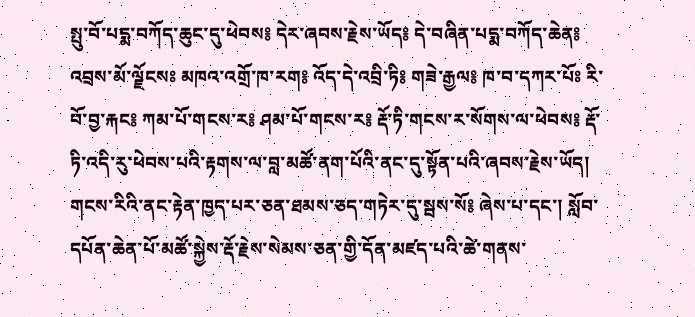སྤུ་བོ་པདྨ་བཀོད་ཆུང་དུ་ཕེབས༔ དེར་ཞབས་རྗེས་ཡོད༔ དེ་བཞིན་པདྨ་བཀོད་ཆེན༔ འབྲས་མོ་ལྗོངསཿ མཁའ་འགྲོ་ཁ་རག༔ འོད་དེ་འབྲི་ཏི༔ གཟེ་རྒྱལ༔ ཁ་བ་དཀར་པོཿ རི་བོ་བྱ་རྐང༔ ཀམ་པོ་གངས་ར༔ ཤམ་པོ་གངས་ར༔ རྡོ་ཏི་གངས་ར་སོགས་ལ་ཕེབས༔ རྡོ་ཏི་འདི་རུ་ཕེབས་པའི་རྟགས་ལ་བླ་མཚོ་ནག་པོའི་ནང་དུ་སྟོན་པའི་ཞབས་རྗེས་ཡོད། གངས་རིའི་ནང་རྟེན་ཁྱད་པར་ཅན་ཐམས་ཅད་གཏེར་དུ་སྦས་སོ༔ ཞེས་པ་དང་། སློབ་དཔོན་ཆེན་པོ་མཚོ་སྐྱེས་རྡོ་རྗེས་སེམས་ཅན་གྱི་དོན་མཛད་པའི་ཚེ་གནས་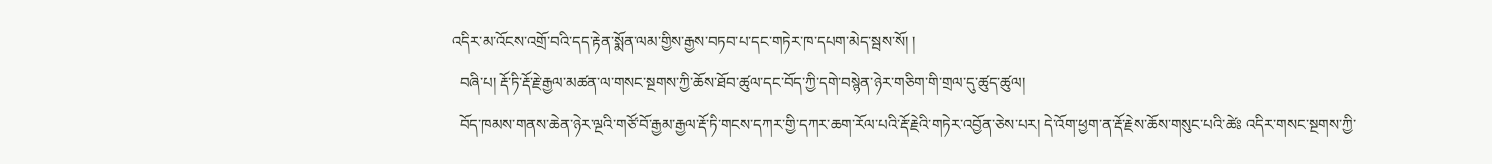འདིར་མ་འོངས་འགྲོ་བའི་དད་རྟེན་སྨོན་ལམ་གྱིས་རྒྱས་བཏབ་པ་དང་གཏེར་ཁ་དཔག་མེད་སྦས་སོ། །
  བཞི་པ། རྡོ་ཏི་རྡོ་རྗེ་རྒྱལ་མཚན་ལ་གསང་སྔགས་ཀྱི་ཆོས་ཐོབ་ཚུལ་དང་བོད་ཀྱི་དགེ་བསྙེན་ཉེར་གཅིག་གི་གྲལ་དུ་ཚུད་ཚུལ།
  བོད་ཁམས་གནས་ཆེན་ཉེར་ལྔའི་གཙོ་བོ་རྒྱམ་རྒྱལ་རྡོ་ཏི་གངས་དཀར་གྱི་དཀར་ཆག་རོལ་པའི་རྡོ་རྗེའི་གཏེར་འབྱོན་ཅེས་པར། དེ་འོག་ཕྱག་ན་རྡོ་རྗེས་ཆོས་གསུང་པའི་ཚེཿ འདིར་གསང་སྔགས་ཀྱི་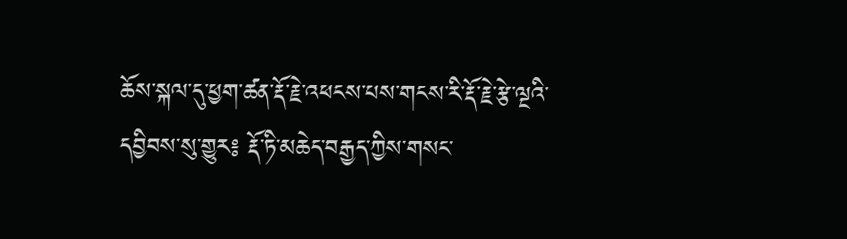ཆོས་སྐལ་དུ་ཕྱག་ཚན་རྡོ་རྗེ་འཕངས་པས་གངས་རི་རྡོ་རྗེ་རྩེ་ལྔའི་དབྱིབས་སུ་གྱུར༔ རྡོ་ཏི་མཆེད་བརྒྱད་ཀྱིས་གསང་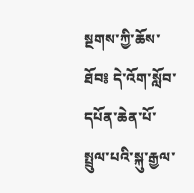སྔགས་ཀྱི་ཆོས་ཐོབ༔ དེ་འོག་སློབ་དཔོན་ཆེན་པོ་སྤྲུལ་པའི་སྐུ་རྒྱལ་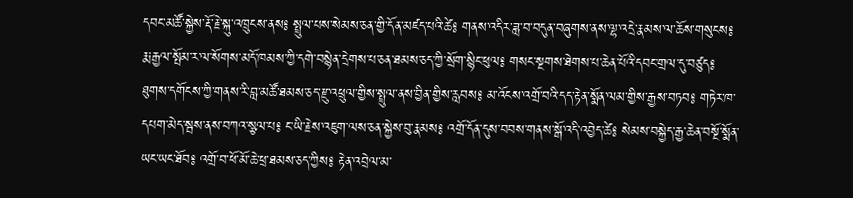དབང་མཚོ་སྐྱེས་རྡོ་རྗེ་སྐུ་འཁྲུངས་ནས༔ སྤྲུལ་པས་སེམས་ཅན་གྱི་དོན་མཛད་པའི་ཚེ༔ གནས་འདིར་ཟླ་བ་བདུན་བཞུགས་ནས་ལྷ་འདྲེ་རྣམས་ལ་ཆོས་གསུངས༔ རྨ་རྒྱལ་སྤོམ་ར་ལ་སོགས་མདོ་ཁམས་ཀྱི་དགེ་བསྙེན་དྲེགས་པ་ཅན་ཐམས་ཅད་ཀྱི་སྲོག་སྙིང་ཕུལ༔ གསང་སྔགས་ཐེགས་པ་ཆེན་པོའི་དབང་གྲལ་དུ་བཙུད༔ ཐུགས་དགོངས་ཀྱི་གནས་རི་བླ་མཚོ་ཐམས་ཅད་རྫུ་འཕྲུལ་གྱིས་སྤྲུལ་ནས་བྱིན་གྱིས་རླབས༔ མ་འོངས་འགྲོ་བའི་དད་རྟེན་སྨོན་ལམ་གྱིས་རྒྱས་བཏབ༔ གཏེར་ཁ་དཔག་མེད་སྦས་ནས་བཀའ་སྩལ་པ༔ ང་ཡི་རྗེས་འཇུག་ལས་ཅན་སྐྱེས་བུ་རྣམས༔ འགྲོ་དོན་དུས་བབས་གནས་སྒོ་འདི་འབྱེད་ཚེ༔ སེམས་བསྐྱེད་རྒྱ་ཆེན་བསྔོ་སྨོན་ཡང་ཡང་ཐོབ༔ འགྲོ་བ་ཕོ་མོ་ཆེ་ཕྲ་ཐམས་ཅད་ཀྱིས༔ རྟེན་འབྲེལ་མ་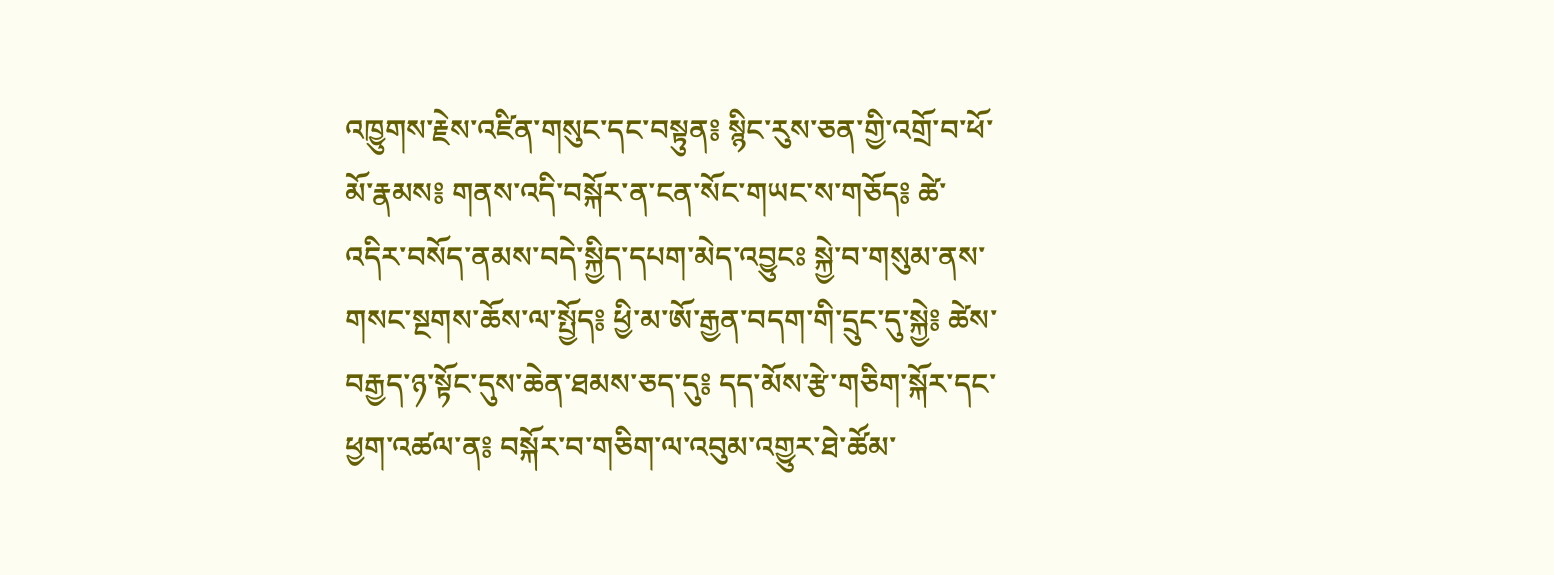འཁྱུགས་རྗེས་འཛིན་གསུང་དང་བསྟུན༔ སྙིང་རུས་ཅན་གྱི་འགྲོ་བ་ཕོ་མོ་རྣམས༔ གནས་འདི་བསྐོར་ན་ངན་སོང་གཡང་ས་གཅོད༔ ཚེ་འདིར་བསོད་ནམས་བདེ་སྐྱིད་དཔག་མེད་འབྱུངཿ སྐྱེ་བ་གསུམ་ནས་གསང་སྔགས་ཆོས་ལ་སྤྱོད༔ ཕྱི་མ་ཨོ་རྒྱན་བདག་གི་དྲུང་དུ་སྐྱེ༔ ཚེས་བརྒྱད་ཉ་སྟོང་དུས་ཆེན་ཐམས་ཅད་དུ༔ དད་མོས་རྩེ་གཅིག་སྐོར་དང་ཕྱག་འཚལ་ན༔ བསྐོར་བ་གཅིག་ལ་འབུམ་འགྱུར་ཐེ་ཚོམ་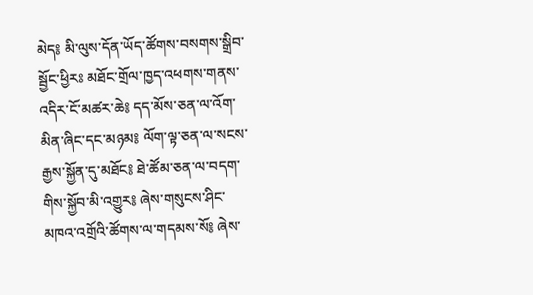མེད༔ མི་ལུས་དོན་ཡོད་ཚོགས་བསགས་སྒྲིབ་སྦྱོང་ཕྱིརཿ མཐོང་གྲོལ་ཁྱད་འཕགས་གནས་འདིར་ངོ་མཚར་ཆེ༔ དད་མོས་ཅན་ལ་འོག་མིན་ཞིང་དང་མཉམ༔ ལོག་ལྟ་ཅན་ལ་སངས་རྒྱས་སྐྱོན་དུ་མཐོང༔ ཐེ་ཚོམ་ཅན་ལ་བདག་གིས་སྐྱོབ་མི་འགྱུར༔ ཞེས་གསུངས་ཤིང་མཁའ་འགྲོའི་ཚོགས་ལ་གདམས་སོ༔ ཞེས་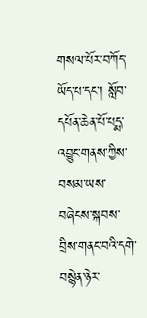གསལ་པོར་བཀོད་ཡོད་པ་དང་། སློབ་དཔོན་ཆེན་པོ་པདྨ་འབྱུང་གནས་ཀྱིས་བསམ་ཡས་བཞེངས་སྐབས་བྲིས་གནང་བའི་དགེ་བསྙེན་ཉེར་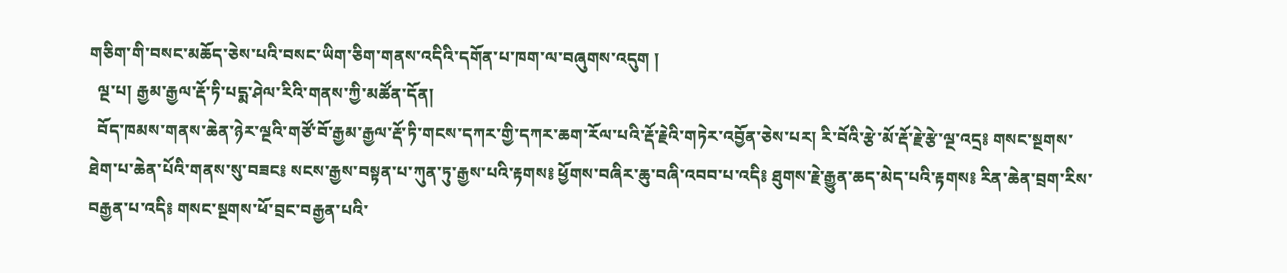གཅིག་གི་བསང་མཆོད་ཅེས་པའི་བསང་ཡིག་ཅིག་གནས་འདིའི་དགོན་པ་ཁག་ལ་བཞུགས་འདུག །
  ལྔ་པ། རྒྱམ་རྒྱལ་རྡོ་ཏི་པདྨ་ཤེལ་རིའི་གནས་ཀྱི་མཚོན་དོན།
  བོད་ཁམས་གནས་ཆེན་ཉེར་ལྔའི་གཙོ་བོ་རྒྱམ་རྒྱལ་རྡོ་ཏི་གངས་དཀར་གྱི་དཀར་ཆག་རོལ་པའི་རྡོ་རྗེའི་གཏེར་འབྱོན་ཅེས་པར། རི་བོའི་རྩེ་མོ་རྡོ་རྗེ་རྩེ་ལྔ་འདྲ༔ གསང་སྔགས་ཐེག་པ་ཆེན་པོའི་གནས་སུ་བཟང༔ སངས་རྒྱས་བསྟན་པ་ཀུན་ཏུ་རྒྱས་པའི་རྟགས༔ ཕྱོགས་བཞིར་ཆུ་བཞི་འབབ་པ་འདི༔ ཐུགས་རྗེ་རྒྱུན་ཆད་མེད་པའི་རྟགས༔ རིན་ཆེན་བྲག་རིས་བརྒྱན་པ་འདི༔ གསང་སྔགས་ཕོ་བྲང་བརྒྱན་པའི་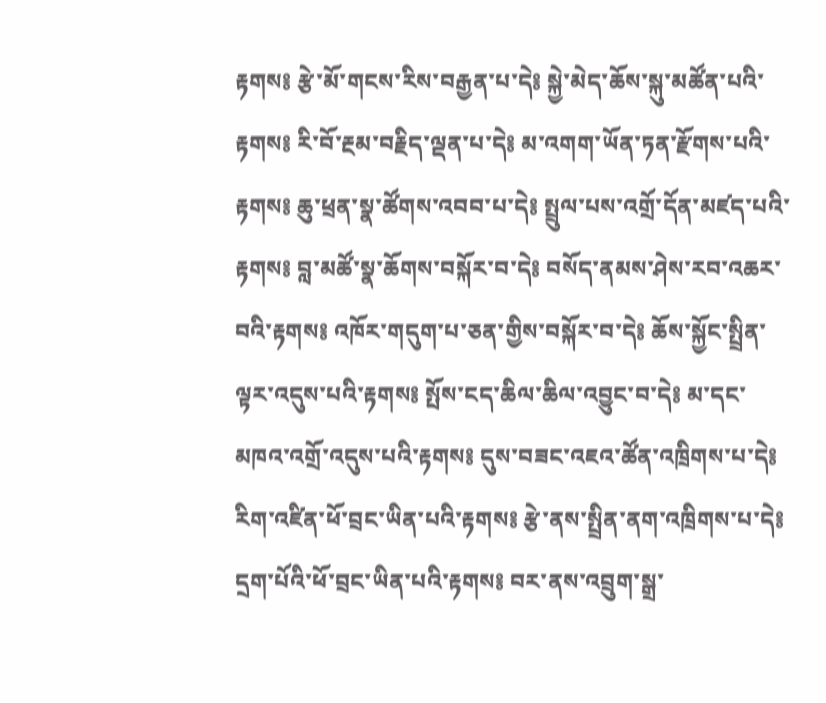རྟགས༔ རྩེ་མོ་གངས་རིས་བརྒྱན་པ་དེ༔ སྐྱེ་མེད་ཆོས་སྐུ་མཚོན་པའི་རྟགས༔ རི་བོ་རྔམ་བརྗིད་ལྡན་པ་དེ༔ མ་འགག་ཡོན་ཏན་རྫོགས་པའི་རྟགས༔ ཆུ་ཕྲན་སྣ་ཚོགས་འབབ་པ་དེ༔ སྤྲུལ་པས་འགྲོ་དོན་མཛད་པའི་རྟགས༔ བླ་མཚོ་སྣ་ཆོགས་བསྐོར་བ་དེ༔ བསོད་ནམས་ཤེས་རབ་འཆར་བའི་རྟགས༔ འཁོར་གདུག་པ་ཅན་གྱིས་བསྐོར་བ་དེ༔ ཆོས་སྐྱོང་སྤྲིན་ལྟར་འདུས་པའི་རྟགས༔ སྤོས་ངད་ཆིལ་ཆིལ་འབྱུང་བ་དེ༔ མ་དང་མཁའ་འགྲོ་འདུས་པའི་རྟགས༔ དུས་བཟང་འཇའ་ཚོན་འཁྲིགས་པ་དེ༔ རིག་འཛིན་ཕོ་བྲང་ཡིན་པའི་རྟགས༔ རྩེ་ནས་སྤྲིན་ནག་འཁྲིགས་པ་དེ༔ དྲག་པོའི་ཕོ་བྲང་ཡིན་པའི་རྟགས༔ བར་ནས་འབྲུག་སྒྲ་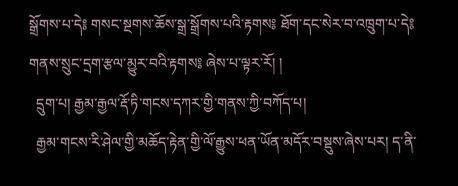སྒྲོགས་པ་དེ༔ གསང་སྔགས་ཆོས་སྒྲ་སྒྲོགས་པའི་རྟགས༔ ཐོག་དང་སེར་བ་འཁྲུག་པ་དེ༔ གནས་སྲུང་དྲག་རྩལ་མྱུར་བའི་རྟགས༔ ཞེས་པ་ལྟར་རོ། །
  དྲུག་པ། རྒྱམ་རྒྱལ་རྡོ་ཏི་གངས་དཀར་གྱི་གནས་ཀྱི་བཀོད་པ།
  རྒྱམ་གངས་རི་ཤེལ་གྱི་མཆོད་རྟེན་གྱི་ལོ་རྒྱུས་ཕན་ཡོན་མདོར་བསྡུས་ཞེས་པར། ད་ནི་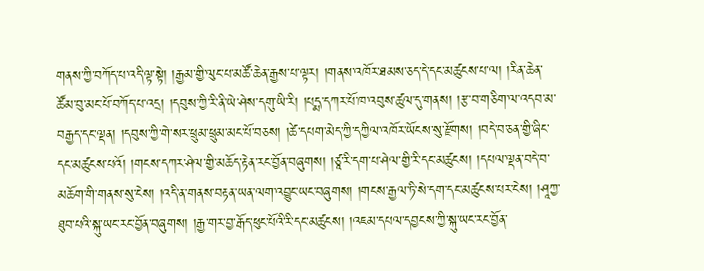གནས་ཀྱི་བཀོད་པ་འདི་ལྟ་སྟེ། །རྒྱམ་གྱི་ལུང་པ་མཚོ་ཆེན་རྒྱས་པ་ལྟར། །གནས་འཁོར་ཐམས་ཅད་དེ་དང་མཚུངས་པ་ལ། །རིན་ཆེན་ཚོམ་བུ་མང་པོ་བཀོད་པ་འདྲ། །དབུས་ཀྱི་རི་ནི་ཡེ་ཤེས་དགུ་ཡི་རི། །པདྨ་དཀར་པོ་ཁ་འབུས་ཚུལ་དུ་གནས། །རྩ་བ་གཅིག་ལ་འདབ་མ་བརྒྱད་དང་ལྡན། །དབུས་ཀྱི་གེ་སར་ཕྲུམ་ཕྲུམ་མང་པོ་བཅས། །ཚེ་དཔག་མེད་ཀྱི་དཀྱིལ་འཁོར་ཡོངས་སུ་རྫོགས། །བདེ་བ་ཅན་གྱི་ཞིང་དང་མཚུངས་པའོ། །གངས་དཀར་ཤེལ་གྱི་མཆོད་རྟེན་རང་བྱོན་བཞུགས། །ཙཱ་རི་དག་པ་ཤེལ་གྱི་རི་དང་མཚུངས། །དཔལ་ལྡན་བདེ་བ་མཆོག་གི་གནས་སུ་ངེས། །འདི་ན་གནས་བརྟན་ཡན་ལག་འབྱུང་ཡང་བཞུགས། །གངས་རྒྱལ་ཏི་སེ་དག་དང་མཚུངས་པར་ངེས། །ཤཱཀྱ་ཐུབ་པའི་སྐུ་ཡང་རང་བྱོན་བཞུགས། །རྒྱ་གར་བྱ་རྒོད་ཕུང་པོའི་རི་དང་མཚུངས། །འཇམ་དཔལ་དབྱངས་ཀྱི་སྐུ་ཡང་རང་བྱོན་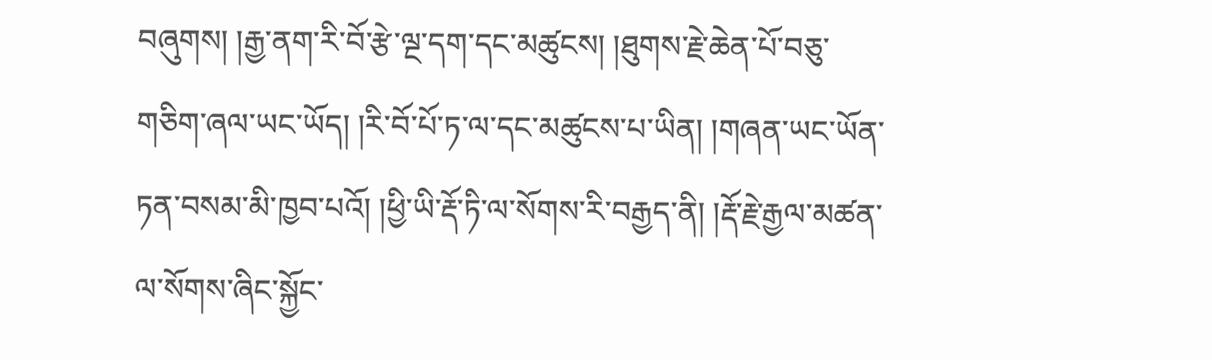བཞུགས། །རྒྱ་ནག་རི་བོ་རྩེ་ལྔ་དག་དང་མཚུངས། །ཐུགས་རྗེ་ཆེན་པོ་བཅུ་གཅིག་ཞལ་ཡང་ཡོད། །རི་བོ་པོ་ཏ་ལ་དང་མཚུངས་པ་ཡིན། །གཞན་ཡང་ཡོན་ཏན་བསམ་མི་ཁྱབ་པའོ། །ཕྱི་ཡི་རྡོ་ཏི་ལ་སོགས་རི་བརྒྱད་ནི། །རྡོ་རྗེ་རྒྱལ་མཚན་ལ་སོགས་ཞིང་སྐྱོང་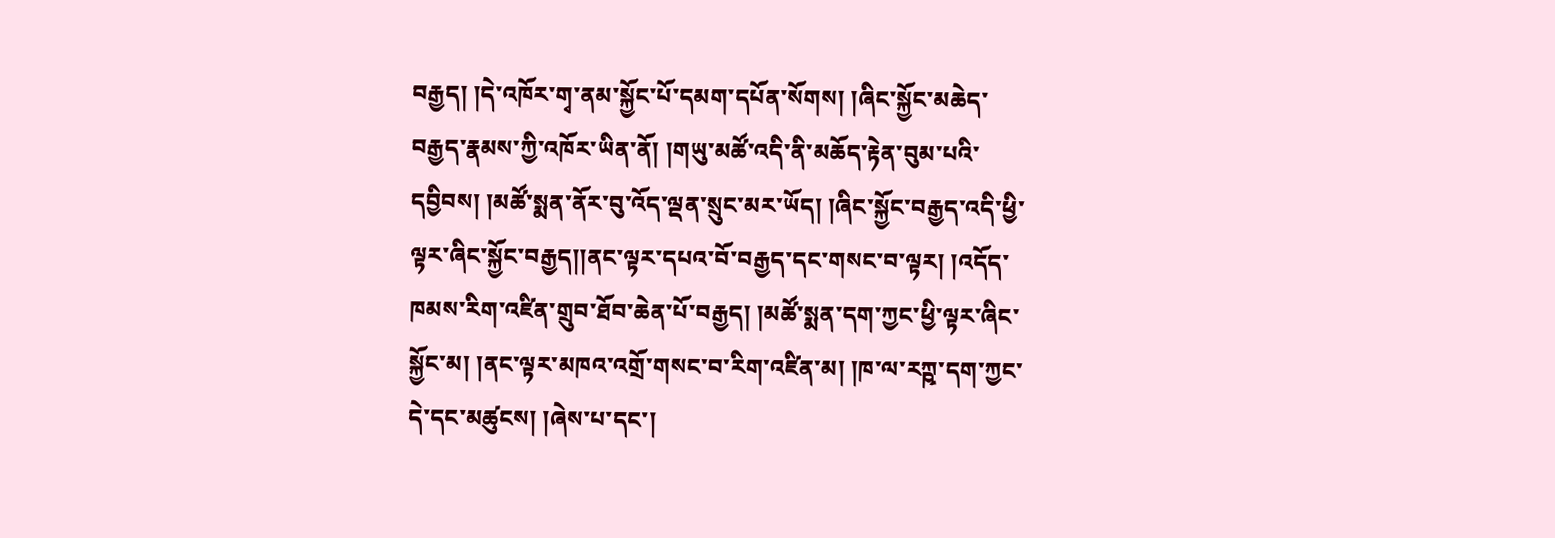བརྒྱད། །དེ་འཁོར་གྭ་ནམ་སྐྱོང་པོ་དམག་དཔོན་སོགས། །ཞིང་སྐྱོང་མཆེད་བརྒྱད་རྣམས་ཀྱི་འཁོར་ཡིན་ནོ། །གཡུ་མཚོ་འདི་ནི་མཆོད་རྟེན་བུམ་པའི་དབྱིབས། །མཚོ་སྨན་ནོར་བུ་འོད་ལྡན་སྲུང་མར་ཡོད། །ཞིང་སྐྱོང་བརྒྱད་འདི་ཕྱི་ལྟར་ཞིང་སྐྱོང་བརྒྱད།།ནང་ལྟར་དཔའ་བོ་བརྒྱད་དང་གསང་བ་ལྟར། །འདོད་ཁམས་རིག་འཛིན་གྲུབ་ཐོབ་ཆེན་པོ་བརྒྱད། །མཚོ་སྨན་དག་ཀྱང་ཕྱི་ལྟར་ཞིང་སྐྱོང་མ། །ནང་ལྟར་མཁའ་འགྲོ་གསང་བ་རིག་འཛིན་མ། །ཁ་ལ་རཀྵ་དག་ཀྱང་དེ་དང་མཚུངས། །ཞེས་པ་དང་།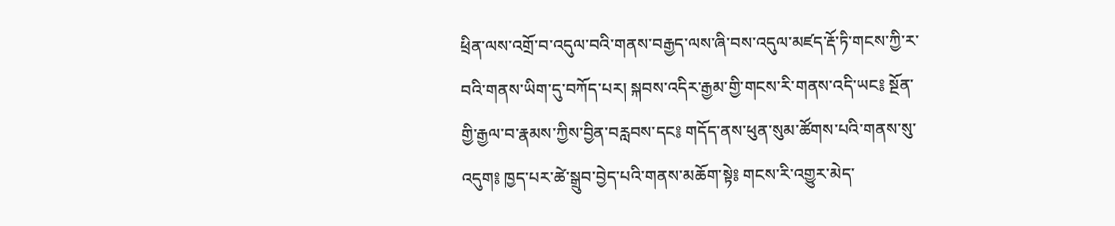ཕྲིན་ལས་འགྲོ་བ་འདུལ་བའི་གནས་བརྒྱད་ལས་ཞི་བས་འདུལ་མཛད་རྡོ་ཏི་གངས་ཀྱི་ར་བའི་གནས་ཡིག་དུ་བཀོད་པར། སྐབས་འདིར་རྒྱམ་གྱི་གངས་རི་གནས་འདི་ཡང༔ སྔོན་གྱི་རྒྱལ་བ་རྣམས་ཀྱིས་བྱིན་བརླབས་དང༔ གདོད་ནས་ཕུན་སུམ་ཚོགས་པའི་གནས་སུ་འདུག༔ ཁྱད་པར་ཚེ་སྒྲུབ་བྱེད་པའི་གནས་མཆོག་སྟེ༔ གངས་རི་འགྱུར་མེད་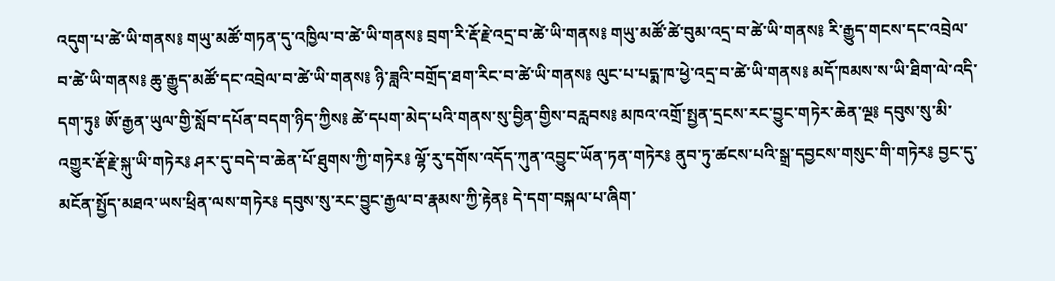འདུག་པ་ཚེ་ཡི་གནས༔ གཡུ་མཚོ་གཏན་དུ་འཁྱིལ་བ་ཚེ་ཡི་གནས༔ བྲག་རི་རྡོ་རྗེ་འདྲ་བ་ཚེ་ཡི་གནས༔ གཡུ་མཚོ་ཚེ་བུམ་འདྲ་བ་ཚེ་ཡི་གནས༔ རི་རྒྱུད་གངས་དང་འབྲེལ་བ་ཚེ་ཡི་གནས༔ ཆུ་རྒྱུད་མཚོ་དང་འབྲེལ་བ་ཚེ་ཡི་གནས༔ ཉི་ཟླའི་བགྲོད་ཐག་རིང་བ་ཚེ་ཡི་གནས༔ ལུང་པ་པདྨ་ཁ་ཕྱེ་འདྲ་བ་ཚེ་ཡི་གནས༔ མདོ་ཁམས་ས་ཡི་ཐིག་ལེ་འདི་དག་ཏུ༔ ཨོ་རྒྱན་ཡུལ་གྱི་སློབ་དཔོན་བདག་ཉིད་ཀྱིས༔ ཚེ་དཔག་མེད་པའི་གནས་སུ་བྱིན་གྱིས་བརླབས༔ མཁའ་འགྲོ་སྤྱན་དྲངས་རང་བྱུང་གཏེར་ཆེན་ལྔ༔ དབུས་སུ་མི་འགྱུར་རྡོ་རྗེ་སྐུ་ཡི་གཏེར༔ ཤར་དུ་བདེ་བ་ཆེན་པོ་ཐུགས་ཀྱི་གཏེར༔ ལྷོ་རུ་དགོས་འདོད་ཀུན་འབྱུང་ཡོན་ཏན་གཏེར༔ ནུབ་ཏུ་ཚངས་པའི་སྒྲ་དབྱངས་གསུང་གི་གཏེར༔ བྱང་དུ་མངོན་སྤྱོད་མཐའ་ཡས་ཕྲིན་ལས་གཏེར༔ དབུས་སུ་རང་བྱུང་རྒྱལ་བ་རྣམས་ཀྱི་རྟེན༔ དེ་དག་བསྐལ་པ་ཞིག་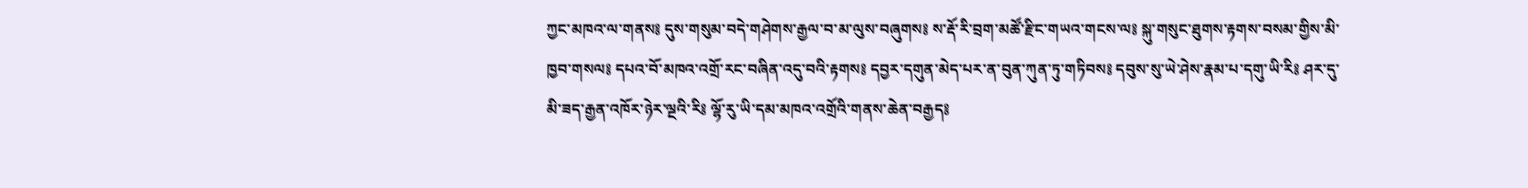ཀྱང་མཁའ་ལ་གནས༔ དུས་གསུམ་བདེ་གཤེགས་རྒྱལ་བ་མ་ལུས་བཞུགས༔ ས་རྡོ་རི་བྲག་མཚོ་རྫིང་གཡའ་གངས་ལ༔ སྐུ་གསུང་ཐུགས་རྟགས་བསམ་གྱིས་མི་ཁྱབ་གསལ༔ དཔའ་བོ་མཁའ་འགྲོ་རང་བཞིན་འདུ་བའི་རྟགས༔ དབྱར་དགུན་མེད་པར་ན་བུན་ཀུན་ཏུ་གཏིབས༔ དབུས་སུ་ཡེ་ཤེས་རྣམ་པ་དགུ་ཡི་རི༔ ཤར་དུ་མི་ཟད་རྒྱན་འཁོར་ཉེར་ལྔའི་རི༔ ལྷོ་རུ་ཡི་དམ་མཁའ་འགྲོའི་གནས་ཆེན་བརྒྱད༔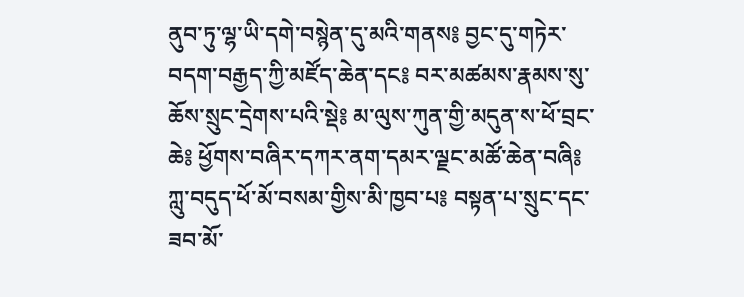ནུབ་ཏུ་ལྷ་ཡི་དགེ་བསྙེན་དུ་མའི་གནས༔ བྱང་དུ་གཏེར་བདག་བརྒྱད་ཀྱི་མཛོད་ཆེན་དང༔ བར་མཚམས་རྣམས་སུ་ཆོས་སྲུང་དྲེགས་པའི་སྡེ༔ མ་ལུས་ཀུན་གྱི་མདུན་ས་ཕོ་བྲང་ཆེ༔ ཕྱོགས་བཞིར་དཀར་ནག་དམར་ལྗང་མཚོ་ཆེན་བཞི༔ ཀླུ་བདུད་ཕོ་མོ་བསམ་གྱིས་མི་ཁྱབ་པ༔ བསྟན་པ་སྲུང་དང་ཟབ་མོ་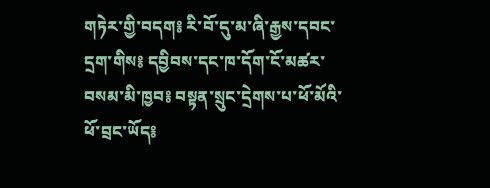གཏེར་གྱི་བདག༔ རི་བོ་དུ་མ་ཞི་རྒྱས་དབང་དྲག་གིས༔ དབྱིབས་དང་ཁ་དོག་ངོ་མཚར་བསམ་མི་ཁྱབ༔ བསྟན་སྲུང་དྲེགས་པ་ཕོ་མོའི་ཕོ་བྲང་ཡོད༔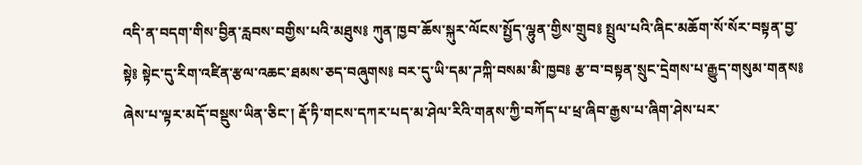འདི་ན་བདག་གིས་བྱིན་རླབས་བགྱིས་པའི་མཐུས༔ ཀུན་ཁྱབ་ཆོས་སྐུར་ལོངས་སྤྱོད་ལྷུན་གྱིས་གྲུབ༔ སྤྲུལ་པའི་ཞིང་མཆོག་སོ་སོར་བསྟན་བྱ་སྟེ༔ སྟེང་དུ་རིག་འཛིན་རྩལ་འཆང་ཐམས་ཅད་བཞུགས༔ བར་དུ་ཡི་དམ་ཌཀྐི་བསམ་མི་ཁྱབ༔ རྩ་བ་བསྟན་སྲུང་དྲེགས་པ་རྒྱུད་གསུམ་གནས༔ ཞེས་པ་ལྟར་མདོ་བསྡུས་ཡིན་ཅིང་། རྡོ་ཏི་གངས་དཀར་པད་མ་ཤེལ་རིའི་གནས་ཀྱི་བཀོད་པ་ཕྲ་ཞིབ་རྒྱས་པ་ཞིག་ཤེས་པར་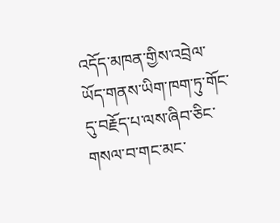འདོད་མཁན་གྱིས་འབྲེལ་ཡོད་གནས་ཡིག་ཁག་ཏུ་གོང་དུ་བརྗོད་པ་ལས་ཞིབ་ཅིང་གསལ་བ་གང་མང་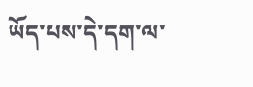ཡོད་པས་དེ་དག་ལ་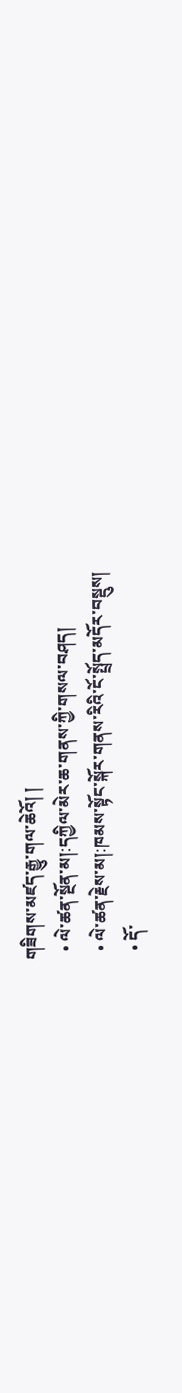གཟིགས་མཛད་རྒྱུ་གལ་ཆེའོ། །
  • ལེ་ཚན་སྔོན་མ།:དཀྱིལ་མེར་ཆ་གནས་ཀྱི་གསལ་བཤད།
  • ལེ་ཚན་རྗེས་མ།:ཁམས་སྟོང་སྐོར་གནས་རིའི་ངོ་སྤྲོད་མདོར་བསྡུས།
  • དོ་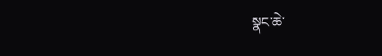སྣང་ཆེ་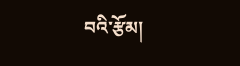བའི་རྩོམ།